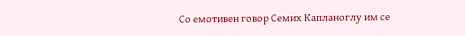Со емотивен говор Семих Капланоглу им се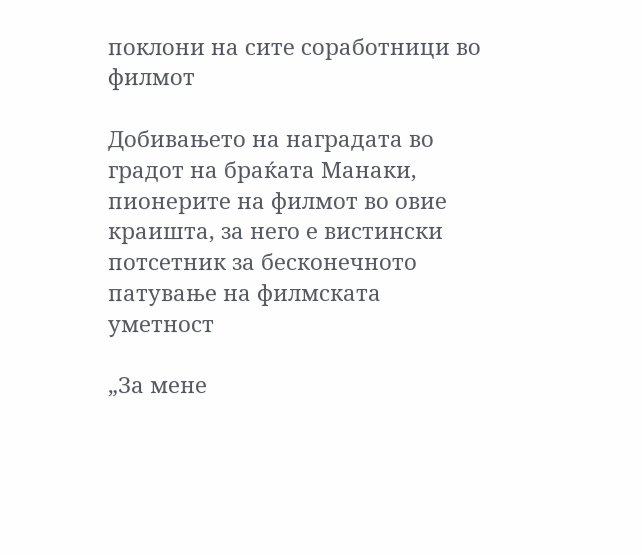поклони на сите соработници во филмот

Добивањето на наградата во градот на браќата Манаки, пионерите на филмот во овие краишта, за него е вистински потсетник за бесконечното патување на филмската уметност

„За мене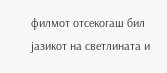филмот отсекогаш бил јазикот на светлината и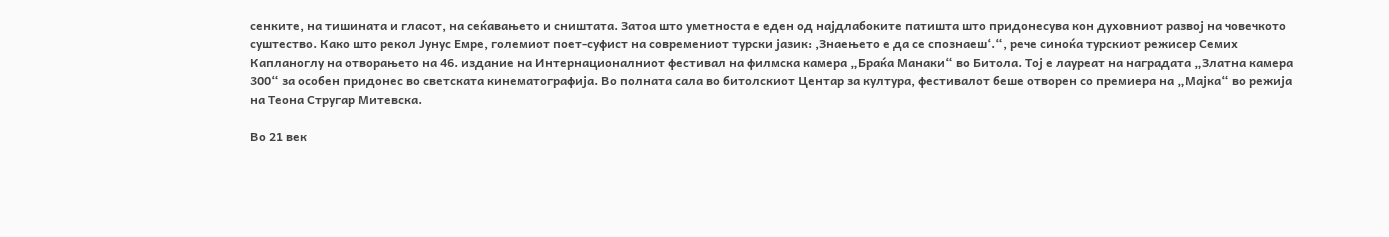сенките, на тишината и гласот, на сеќавањето и сништата. Затоа што уметноста е еден од најдлабоките патишта што придонесува кон духовниот развој на човечкото суштество. Како што рекол Јунус Емре, големиот поет-суфист на современиот турски јазик: ,Знаењето е да се спознаеш‘.“, рече синоќа турскиот режисер Семих Капланоглу на отворањето на 46. издание на Интернационалниот фестивал на филмска камера „Браќа Манаки“ во Битола. Тој е лауреат на наградата „Златна камера 300“ за особен придонес во светската кинематографија. Во полната сала во битолскиот Центар за култура, фестивалот беше отворен со премиера на „Мајка“ во режија на Теона Стругар Митевска.

Во 21 век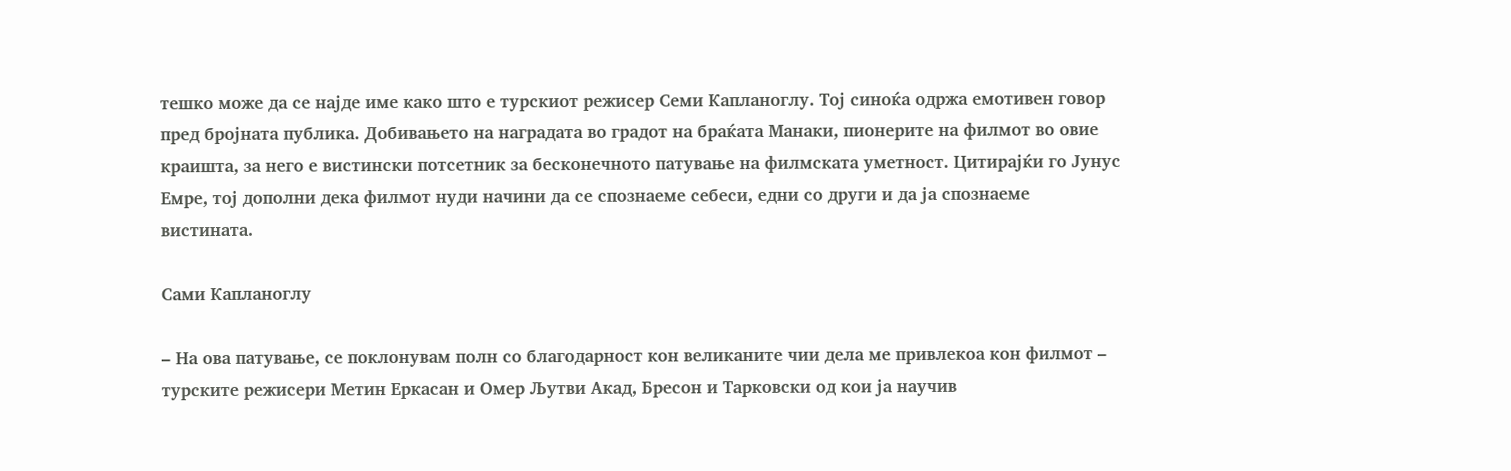тешко може да се најде име како што е турскиот режисер Семи Капланоглу. Тој синоќа одржа емотивен говор пред бројната публика. Добивањето на наградата во градот на браќата Манаки, пионерите на филмот во овие краишта, за него е вистински потсетник за бесконечното патување на филмската уметност. Цитирајќи го Јунус Емре, тој дополни дека филмот нуди начини да се спознаеме себеси, едни со други и да ја спознаеме вистината.

Сами Капланоглу

– На ова патување, се поклонувам полн со благодарност кон великаните чии дела ме привлекоа кон филмот – турските режисери Метин Еркасан и Омер Љутви Акад, Бресон и Тарковски од кои ја научив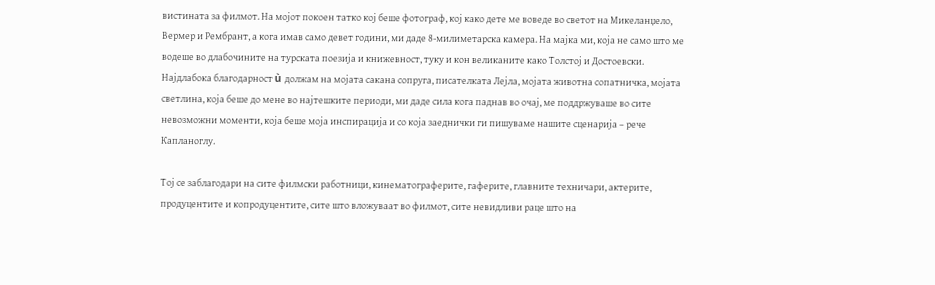вистината за филмот. На мојот покоен татко кој беше фотограф, кој како дете ме воведе во светот на Микеланџело, Вермер и Рембрант, а кога имав само девет години, ми даде 8-милиметарска камера. На мајка ми, која не само што ме водеше во длабочините на турската поезија и книжевност, туку и кон великаните како Толстој и Достоевски. Најдлабока благодарност ù должам на мојата сакана сопруга, писателката Лејла, мојата животна сопатничка, мојата светлина, која беше до мене во најтешките периоди, ми даде сила кога паднав во очај, ме поддржуваше во сите невозможни моменти, која беше моја инспирација и со која заеднички ги пишуваме нашите сценарија – рече Капланоглу.

Тој се заблагодари на сите филмски работници, кинематограферите, гаферите, главните техничари, актерите, продуцентите и копродуцентите, сите што вложуваат во филмот, сите невидливи раце што на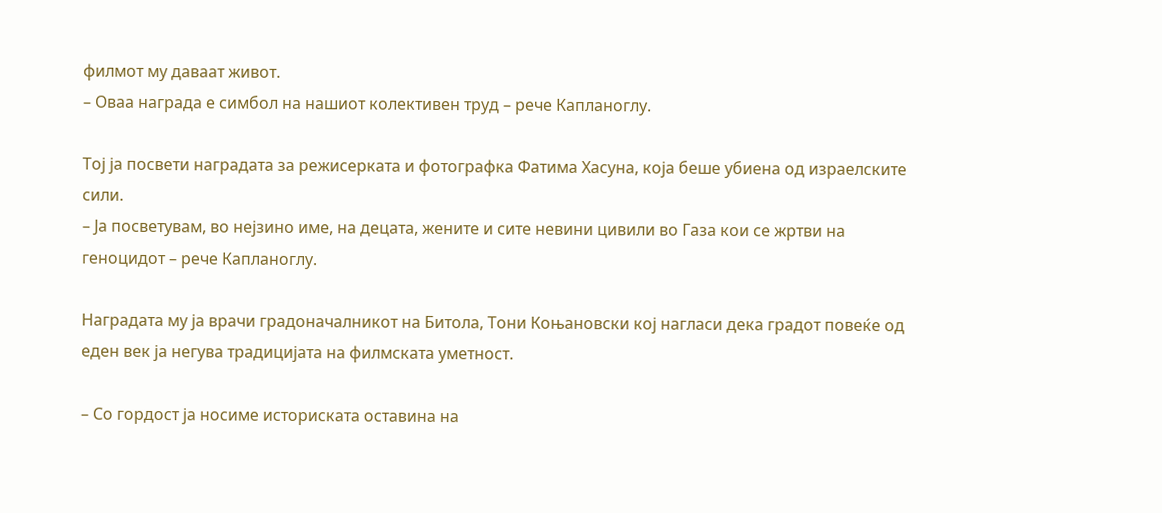филмот му даваат живот.
– Оваа награда е симбол на нашиот колективен труд – рече Капланоглу.

Тој ја посвети наградата за режисерката и фотографка Фатима Хасуна, која беше убиена од израелските сили.
– Ја посветувам, во нејзино име, на децата, жените и сите невини цивили во Газа кои се жртви на геноцидот – рече Капланоглу.

Наградата му ја врачи градоначалникот на Битола, Тони Коњановски кој нагласи дека градот повеќе од еден век ја негува традицијата на филмската уметност.

– Со гордост ја носиме историската оставина на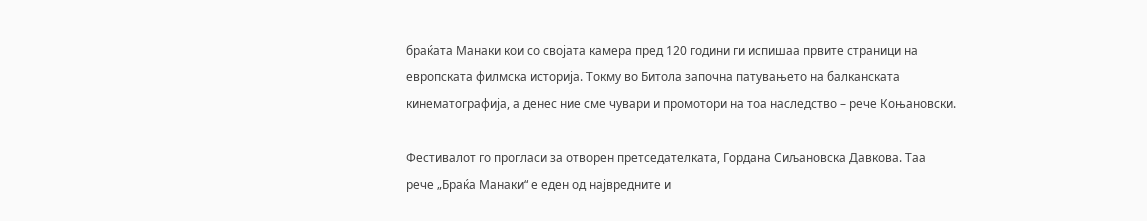браќата Манаки кои со својата камера пред 120 години ги испишаа првите страници на европската филмска историја. Токму во Битола започна патувањето на балканската кинематографија, а денес ние сме чувари и промотори на тоа наследство – рече Коњановски.

Фестивалот го прогласи за отворен претседателката, Гордана Сиљановска Давкова. Таа рече „Браќа Манаки“ е еден од највредните и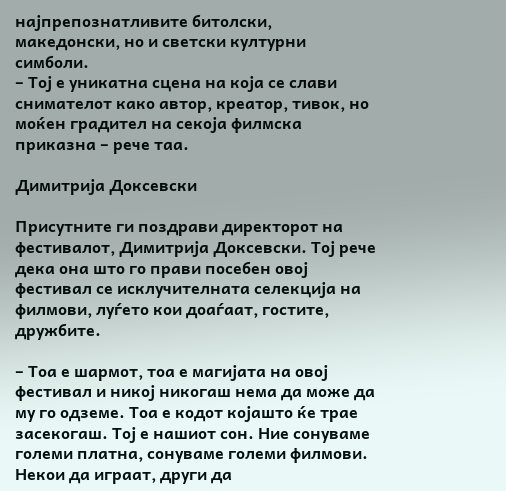најпрепознатливите битолски, македонски, но и светски културни симболи.
– Тој е уникатна сцена на која се слави снимателот како автор, креатор, тивок, но моќен градител на секоја филмска приказна – рече таа.

Димитрија Доксевски

Присутните ги поздрави директорот на фестивалот, Димитрија Доксевски. Тој рече дека она што го прави посебен овој фестивал се исклучителната селекција на филмови, луѓето кои доаѓаат, гостите, дружбите.

– Тоа е шармот, тоа е магијата на овој фестивал и никој никогаш нема да може да му го одземе. Тоа е кодот којашто ќе трае засекогаш. Тој е нашиот сон. Ние сонуваме големи платна, сонуваме големи филмови. Некои да играат, други да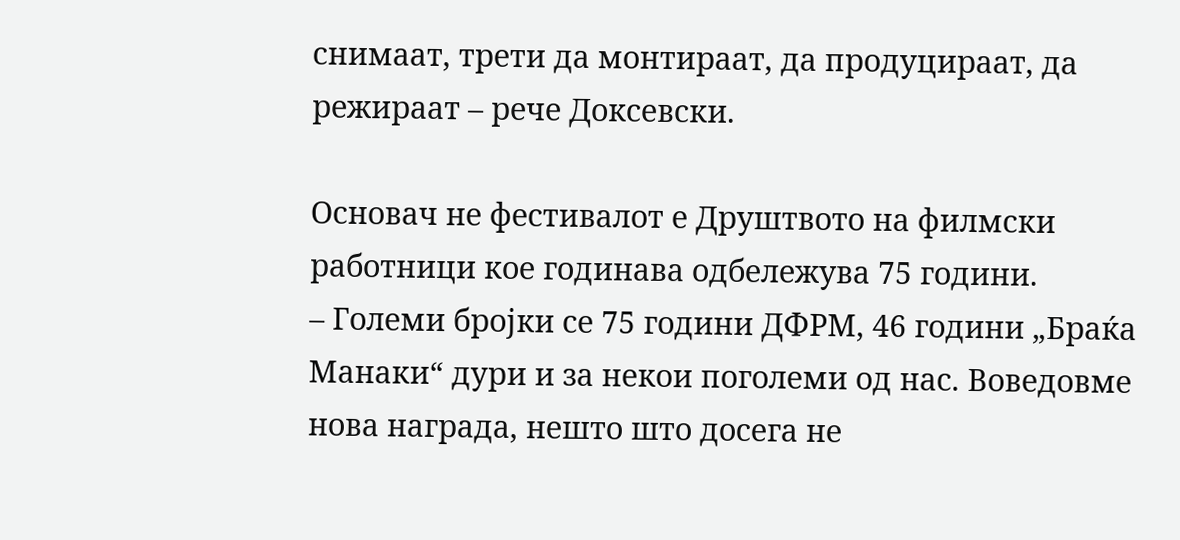снимаат, трети да монтираат, да продуцираат, да режираат – рече Доксевски.

Основач не фестивалот е Друштвото на филмски работници кое годинава одбележува 75 години.
– Големи бројки се 75 години ДФРМ, 46 години „Браќа Манаки“ дури и за некои поголеми од нас. Воведовме нова награда, нешто што досега не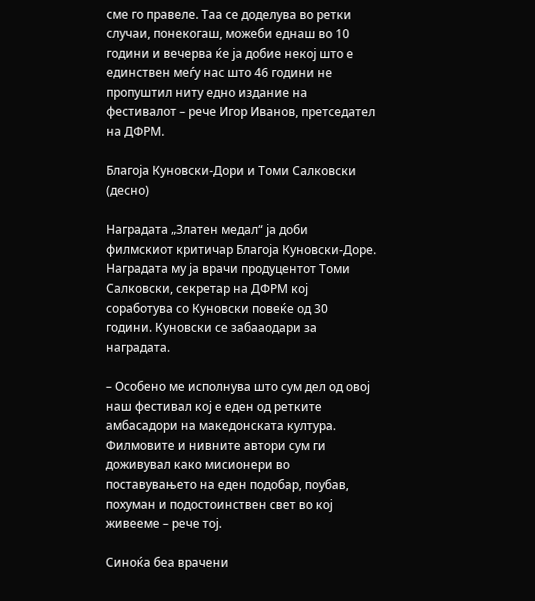сме го правеле. Таа се доделува во ретки случаи, понекогаш, можеби еднаш во 10 години и вечерва ќе ја добие некој што е единствен меѓу нас што 46 години не пропуштил ниту едно издание на фестивалот – рече Игор Иванов, претседател на ДФРМ.

Благоја Куновски-Дори и Томи Салковски (десно)

Наградата „Златен медал“ ја доби филмскиот критичар Благоја Куновски-Доре. Наградата му ја врачи продуцентот Томи Салковски, секретар на ДФРМ кој соработува со Куновски повеќе од 30 години. Куновски се забааодари за наградата.

– Особено ме исполнува што сум дел од овој наш фестивал кој е еден од ретките амбасадори на македонската култура. Филмовите и нивните автори сум ги доживувал како мисионери во поставувањето на еден подобар, поубав, похуман и подостоинствен свет во кој живееме – рече тој.

Синоќа беа врачени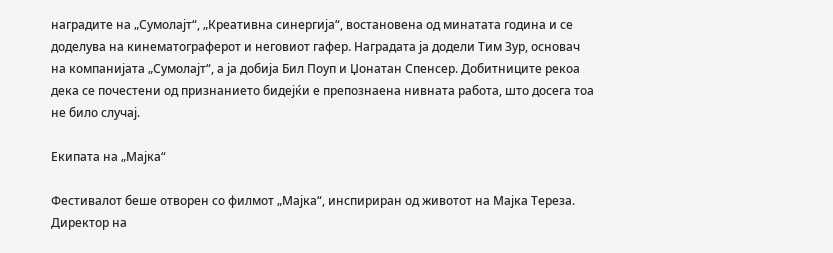наградите на „Сумолајт“, „Креативна синергија“, востановена од минатата година и се доделува на кинематограферот и неговиот гафер. Наградата ја додели Тим Зур, основач на компанијата „Сумолајт“, а ја добија Бил Поуп и Џонатан Спенсер. Добитниците рекоа дека се почестени од признанието бидејќи е препознаена нивната работа, што досега тоа не било случај.

Екипата на „Мајка“

Фестивалот беше отворен со филмот „Мајка“, инспириран од животот на Мајка Тереза. Директор на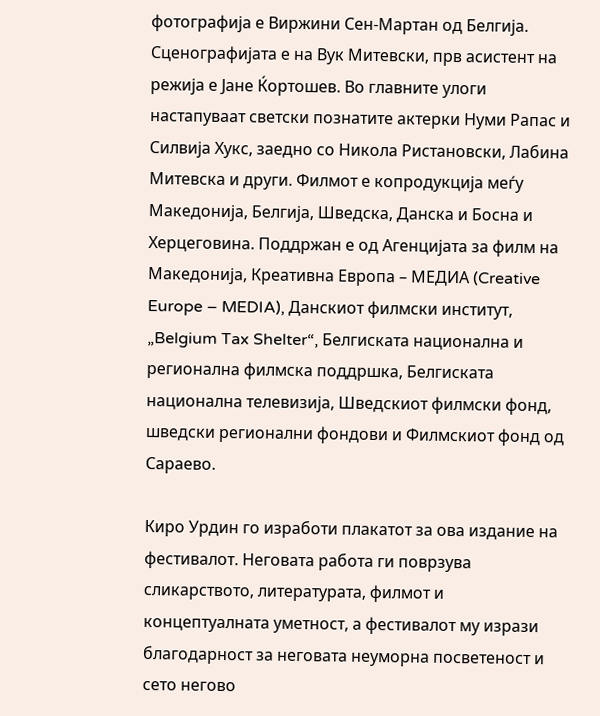фотографија е Виржини Сен-Мартан од Белгија. Сценографијата е на Вук Митевски, прв асистент на режија е Јане Ќортошев. Во главните улоги настапуваат светски познатите актерки Нуми Рапас и Силвија Хукс, заедно со Никола Ристановски, Лабина Митевска и други. Филмот е копродукција меѓу Македонија, Белгија, Шведска, Данска и Босна и Херцеговина. Поддржан е од Агенцијата за филм на Македонија, Креативна Европа – МЕДИА (Creative Europe – MEDIA), Данскиот филмски институт, „Belgium Tax Shelter“, Белгиската национална и регионална филмска поддршка, Белгиската национална телевизија, Шведскиот филмски фонд, шведски регионални фондови и Филмскиот фонд од Сараево.

Киро Урдин го изработи плакатот за ова издание на фестивалот. Неговата работа ги поврзува сликарството, литературата, филмот и концептуалната уметност, а фестивалот му изрази благодарност за неговата неуморна посветеност и сето негово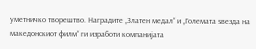уметничко творештво. Наградите „Златен медал“ и „Големата ѕвезда на македонскиот филм“ ги изработи компанијата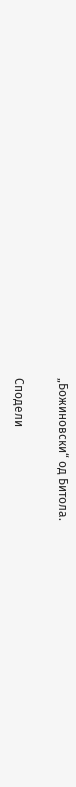„Божиновски“ од Битола.

Сподели